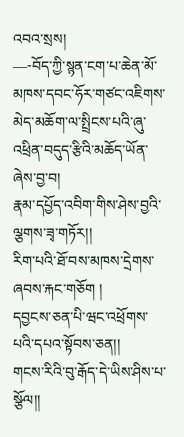འབའ་སྲས།
—-བོད་ཀྱི་སྙན་ངག་པ་ཆེན་མོ་མཁས་དབང་ཧོར་གཙང་འཇིགས་མེད་མཆོག་ལ་སྤྲིངས་པའི་ཞུ་འཕྲིན་བདུད་རྩིའི་མཆོད་ཡོན་ཞེས་བྱ་བ།
རྣམ་དཔྱོད་འབིག་གིས་ཤེས་བྱའི་ལྕགས་ཟྭ་གཏོར།།
རིག་པའི་ཐོ་བས་མཁས་དྲེགས་ཞབས་རྐང་གཅོག །
དབྱངས་ཅན་པི་ཝང་འཕྲོགས་པའི་དཔའ་སྟོབས་ཅན།།
གངས་རིའི་བུ་རྒོད་དེ་ཡིས་ཤིས་པ་སྩོལ།།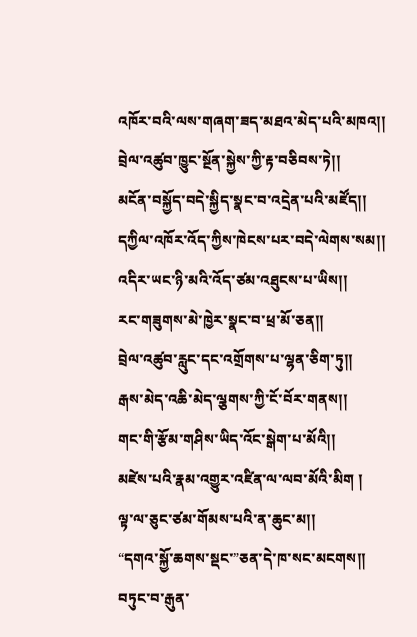འཁོར་བའི་ལས་གཞག་ཟད་མཐའ་མེད་པའི་མཁའ།།
བྲེལ་འཚུབ་ཁྱུང་སྔོན་སྐྱེས་ཀྱི་རྟ་བཅིབས་ཏེ།།
མངོན་བསྐྱོད་བདེ་སྐྱིད་སྣང་བ་འདྲེན་པའི་མཛོད།།
དཀྱིལ་འཁོར་འོད་ཀྱིས་ཁེངས་པར་བདེ་ལེགས་སམ།།
འདིར་ཡང་ཉི་མའི་འོད་ཙམ་འཐུངས་པ་ཡིས།།
རང་གཟུགས་མེ་ཁྱེར་སྣང་བ་ཕྲ་མོ་ཅན།།
བྲེལ་འཚུབ་རླུང་དང་འགྲོགས་པ་ལྷན་ཅིག་ཏུ།།
རྒས་མེད་འཆི་མེད་ལྕགས་ཀྱི་ངོ་བོར་གནས།།
གང་གི་རྩོམ་གཤིས་ཡིད་འོང་སྒེག་པ་མོའི།།
མཛེས་པའི་རྣམ་འགྱུར་འཛིན་ལ་ལབ་མོའི་མིག །
ལྟ་ལ་ཅུང་ཙམ་གོམས་པའི་ན་ཆུང་མ།།
“དགའ་སྐྱོ་ཆགས་སྡང་”ཅན་དེ་ཁ་སང་མངགས།།
བཏུང་བ་རྒུན་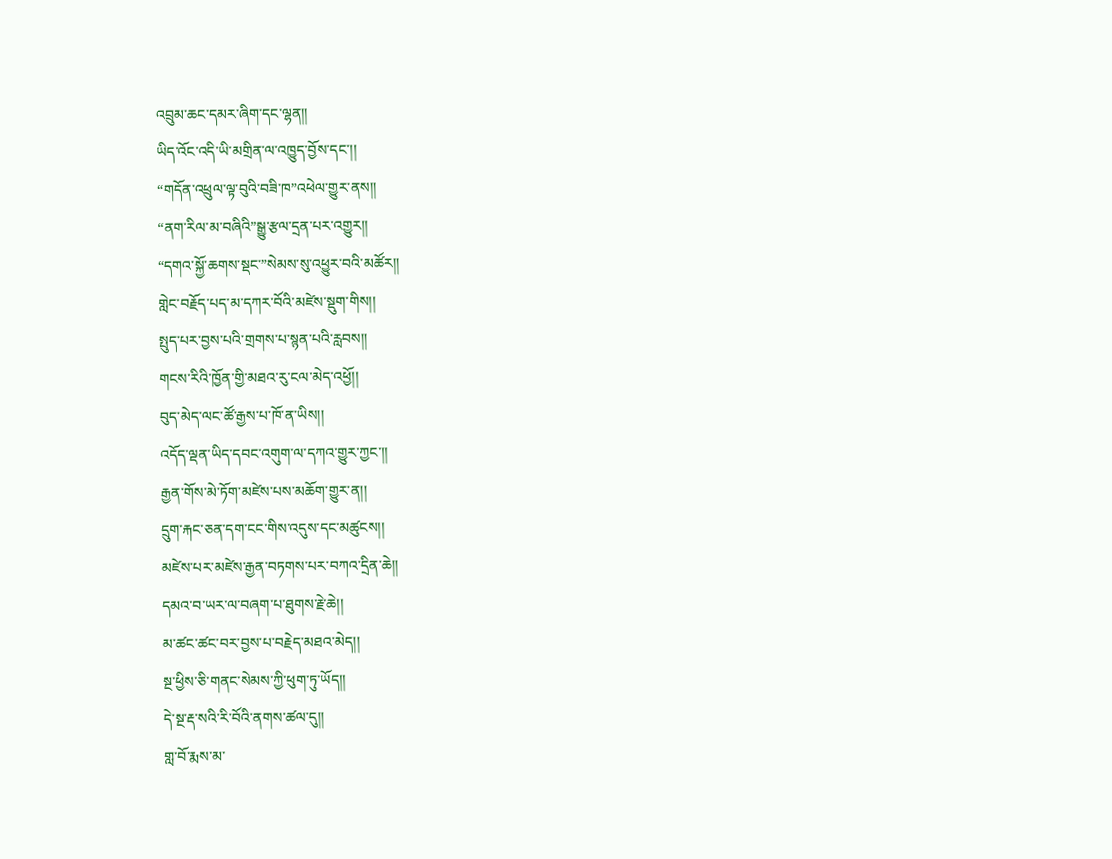འབྲུམ་ཆང་དམར་ཞིག་དང་ལྷན།།
ཡིད་འོང་འདི་ཡི་མགྲིན་ལ་འཁྱུད་བྱོས་དང་།།
“གདོན་འཕྲུལ་ལྟ་བུའི་བཟི་ཁ”འཕེལ་གྱུར་ནས།།
“ནག་རིལ་མ་བཞིའི”སྒྱུ་རྩལ་དྲན་པར་འགྱུར།།
“དགའ་སྐྱོ་ཆགས་སྡང་”སེམས་སུ་འཕྱུར་བའི་མཚོར།།
གླེང་བརྗོད་པད་མ་དཀར་བོའི་མཛེས་སྡུག་གིས།།
སྤུད་པར་བྱས་པའི་གྲགས་པ་སྙན་པའི་རླབས།།
གངས་རིའི་ཁྱོན་གྱི་མཐའ་རུ་ངལ་མེད་འཕྱོ།།
བུད་མེད་ལང་ཚོ་རྒྱས་པ་ཁོ་ན་ཡིས།།
འདོད་ལྡན་ཡིད་དབང་འགུག་ལ་དཀའ་གྱུར་ཀྱང་།།
རྒྱན་གོས་མེ་ཏོག་མཛེས་པས་མཆོག་གྱུར་ན།།
དྲུག་རྐང་ཅན་དག་ངང་གིས་འདུས་དང་མཚུངས།།
མཛེས་པར་མཛེས་རྒྱན་བཏགས་པར་བཀའ་དྲིན་ཆེ།།
དམའ་བ་ཡར་ལ་བཞག་པ་ཐུགས་རྗེ་ཆེ།།
མ་ཚང་ཚང་བར་བྱས་པ་བརྗེད་མཐའ་མེད།།
སྔ་ཕྱིས་ཅི་གནང་སེམས་ཀྱི་ཕུག་ཏུ་ཡོད།།
དེ་སྔ་རྡ་སའི་རི་བོའི་ནགས་ཚལ་དུ།།
གླ་བོ་རྨས་མ་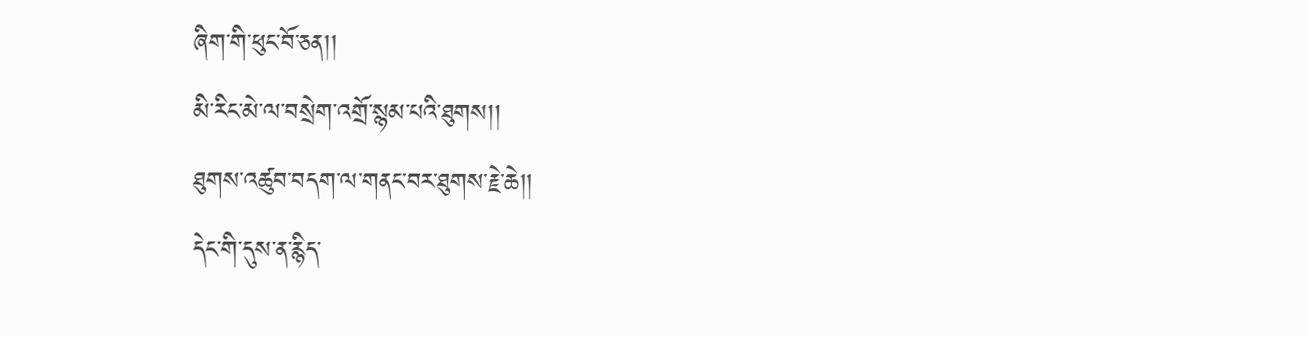ཞིག་གི་ཕུང་བོ་ཅན།།
མི་རིང་མེ་ལ་བསྲེག་འགྲོ་སྙམ་པའི་ཐུགས།།
ཐུགས་འཚུབ་བདག་ལ་གནང་བར་ཐུགས་རྗེ་ཆེ།།
དེང་གི་དུས་ན་རྙིད་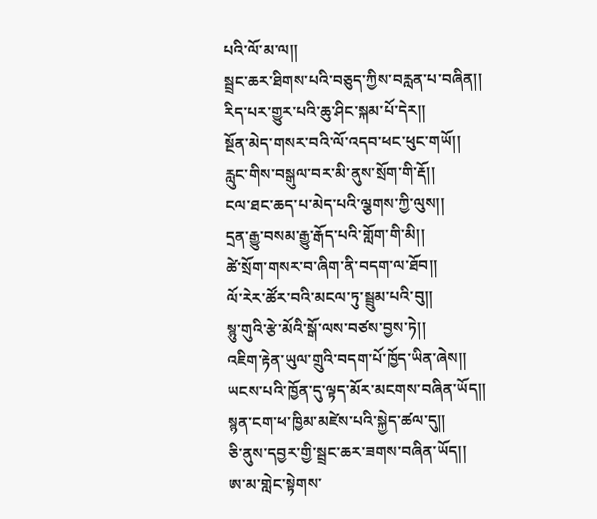པའི་ལོ་མ་ལ།།
སྦྲང་ཆར་ཐིགས་པའི་བཅུད་ཀྱིས་བརླན་པ་བཞིན།།
རིད་པར་གྱུར་པའི་ཆུ་ཤིང་སྐམ་པོ་དེར།།
སྔོན་མེད་གསར་བའི་ལོ་འདབ་ཕང་ཕུང་གཡོ།།
རླུང་གིས་བསྒུལ་བར་མི་ནུས་སྲོག་གི་རྡོ།།
ངལ་ཐང་ཆད་པ་མེད་པའི་ལྕགས་ཀྱི་ལུས།།
དྲན་རྒྱུ་བསམ་རྒྱུ་རྒོད་པའི་གློག་གི་མི།།
ཚེ་སྲོག་གསར་བ་ཞིག་ནི་བདག་ལ་ཐོབ།།
ལོ་རེར་ཚོར་བའི་མངལ་ཏུ་སྦྲུམ་པའི་བུ།།
སྙུ་གུའི་རྩེ་མོའི་སྒོ་ལས་བཙས་བྱས་ཏེ།།
འཇིག་རྟེན་ཡུལ་གྲུའི་བདག་པོ་ཁྱོད་ཡིན་ཞེས།།
ཡངས་པའི་ཁྱོན་དུ་ལྟད་མོར་མངགས་བཞིན་ཡོད།།
སྙན་ངག་ཕ་ཁྱིམ་མཛེས་པའི་སྐྱེད་ཚལ་དུ།།
ཅི་ནུས་དབྱར་གྱི་སྦྲང་ཆར་ཟགས་བཞིན་ཡོད།།
ཨ་མ་གླེང་སྟེགས་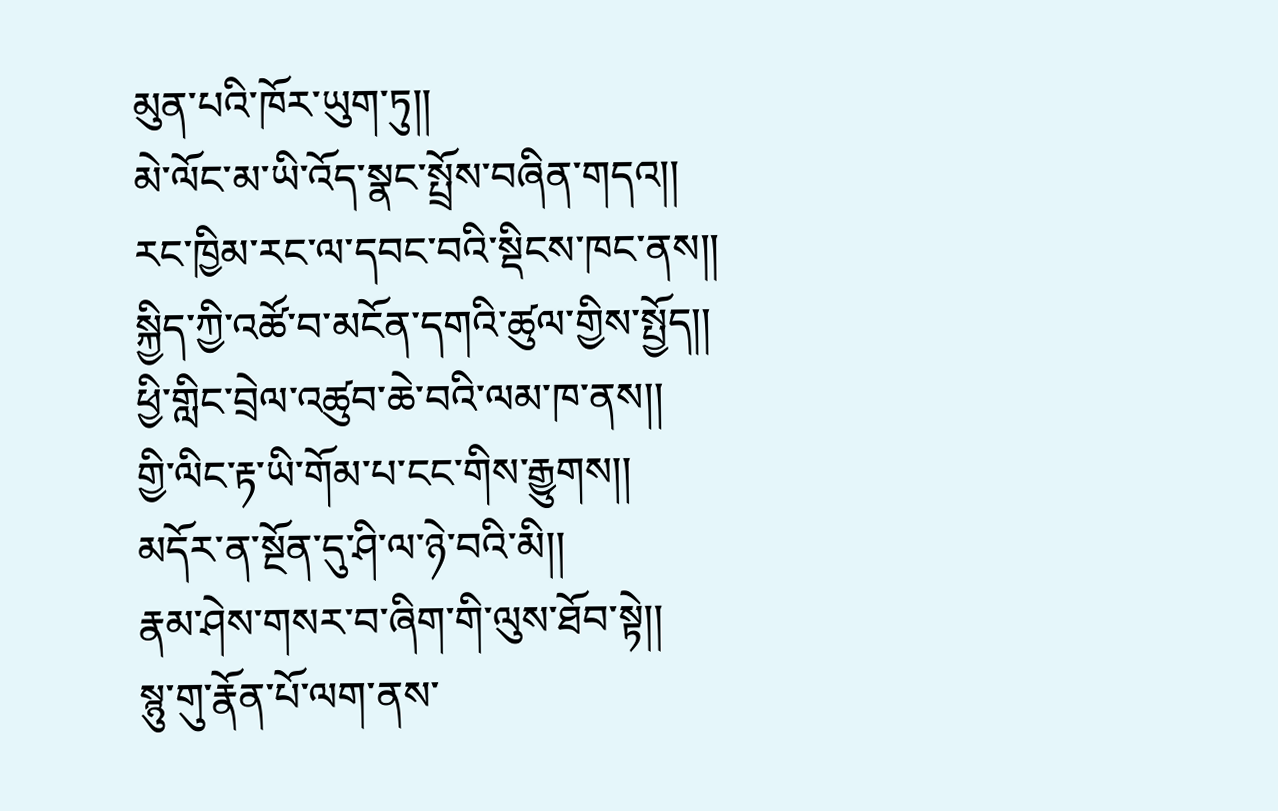མུན་པའི་ཁོར་ཡུག་ཏུ།།
མེ་ལོང་མ་ཡི་འོད་སྣང་སྤྲོས་བཞིན་གདའ།།
རང་ཁྱིམ་རང་ལ་དབང་བའི་སྡིངས་ཁང་ནས།།
སྐྱིད་ཀྱི་འཚོ་བ་མངོན་དགའི་ཚུལ་གྱིས་སྤྱོད།།
ཕྱི་གླིང་བྲེལ་འཚུབ་ཆེ་བའི་ལམ་ཁ་ནས།།
གྱི་ལིང་རྟ་ཡི་གོམ་པ་ངང་གིས་རྒྱུགས།།
མདོར་ན་སྔོན་དུ་ཤི་ལ་ཉེ་བའི་མི།།
རྣམ་ཤེས་གསར་བ་ཞིག་གི་ལུས་ཐོབ་སྟེ།།
སྙུ་གུ་རྣོན་པོ་ལག་ནས་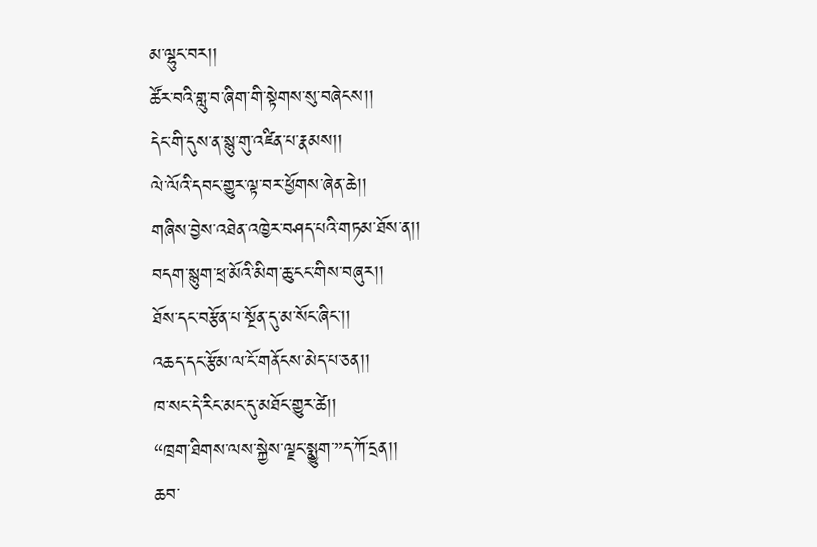མ་ལྷུང་བར།།
ཚོར་བའི་གླུ་བ་ཞིག་གི་སྟེགས་སུ་བཞེངས།།
དེང་གི་དུས་ན་སྙུ་གུ་འཛིན་པ་རྣམས།།
ལེ་ལོའི་དབང་གྱུར་ལྟ་བར་ཕྱོགས་ཞེན་ཆེ།།
གཞིས་བྱེས་འཐེན་འཁྱེར་བཤད་པའི་གཏམ་ཐོས་ན།།
བདག་སྙུག་ཕྲ་མོའི་མིག་ཆུ་ངང་གིས་བཞུར།།
ཐོས་དང་བརྩོན་པ་སྔོན་དུ་མ་སོང་ཞིང་།།
འཆད་དང་རྩོམ་ལ་ངོ་གནོངས་མེད་པ་ཅན།།
ཁ་སང་དེ་རིང་མང་དུ་མཐོང་གྱུར་ཚེ།།
“ཁྲག་ཐིགས་ལས་སྐྱེས་ལྗང་སྨྱུག་”ད་ཀོ་དྲན།།
ཆབ་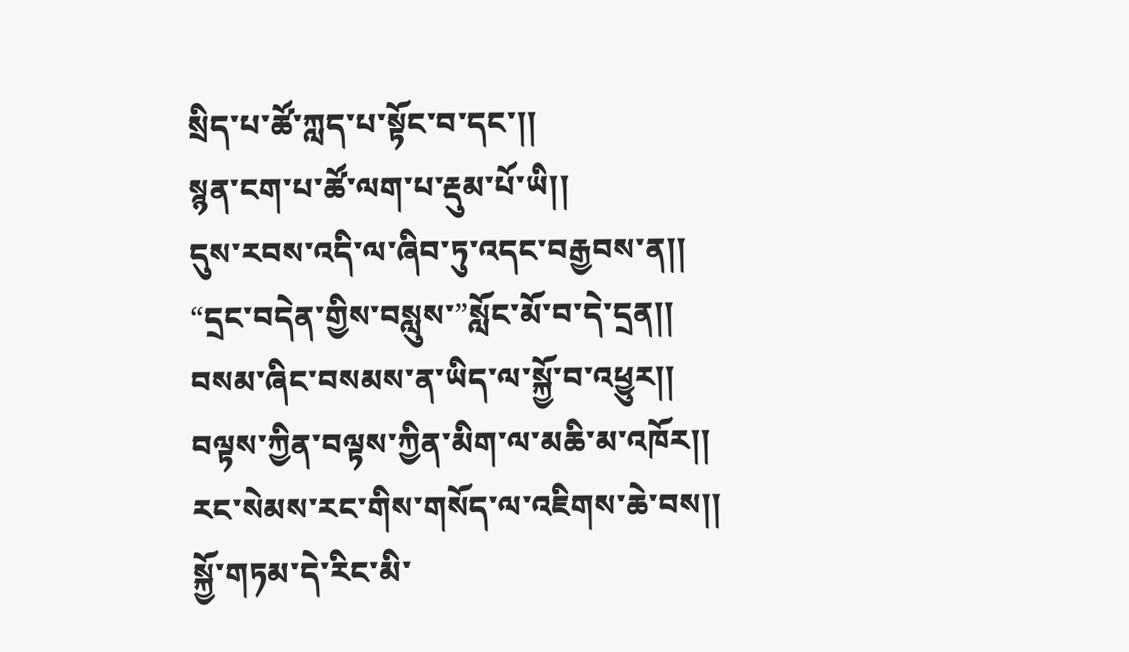སྲིད་པ་ཚོ་ཀླད་པ་སྟོང་བ་དང་།།
སྙན་ངག་པ་ཚོ་ལག་པ་རྡུམ་པོ་ཡི།།
དུས་རབས་འདི་ལ་ཞིབ་ཏུ་འདང་བརྒྱབས་ན།།
“དྲང་བདེན་གྱིས་བསླུས་”སློང་མོ་བ་དེ་དྲན།།
བསམ་ཞིང་བསམས་ན་ཡིད་ལ་སྐྱོ་བ་འཕྱུར།།
བལྟས་ཀྱིན་བལྟས་ཀྱིན་མིག་ལ་མཆི་མ་འཁོར།།
རང་སེམས་རང་གིས་གསོད་ལ་འཇིགས་ཆེ་བས།།
སྐྱོ་གཏམ་དེ་རིང་མི་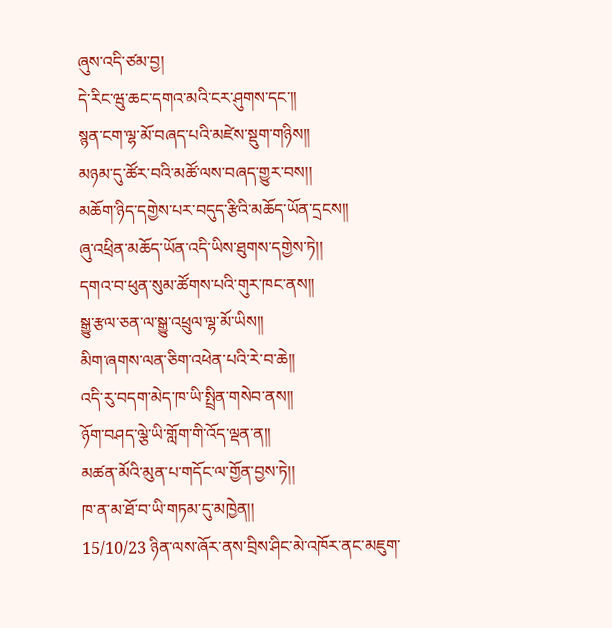ཞུས་འདི་ཙམ་བྱ།
དེ་རིང་ཝུ་ཆང་དགའ་མའི་ངར་ཤུགས་དང་།།
སྙན་ངག་ལྷ་མོ་བཞད་པའི་མཛེས་སྡུག་གཉིས།།
མཉམ་དུ་ཚོར་བའི་མཚོ་ལས་བཞད་གྱུར་བས།།
མཆོག་ཉིད་དགྱེས་པར་བདུད་རྩིའི་མཆོད་ཡོན་དྲངས།།
ཞུ་འཕྲིན་མཆོད་ཡོན་འདི་ཡིས་ཐུགས་དགྱེས་ཏེ།།
དགའ་བ་ཕུན་སུམ་ཚོགས་པའི་གུར་ཁང་ནས།།
སྒྱུ་རྩལ་ཅན་ལ་སྒྱུ་འཕྲུལ་ལྷ་མོ་ཡིས།།
མིག་ཞགས་ལན་ཅིག་འཕེན་པའི་རེ་བ་ཆེ།།
འདི་རུ་བདག་མེད་ཁ་ཡི་སྤྲིན་གསེབ་ནས།།
ཉོག་བཤད་ལྕེ་ཡི་གློག་གི་འོད་ལྡན་ན།།
མཚན་མོའི་མུན་པ་གདོང་ལ་གྱོན་བྱས་ཏེ།།
ཁ་ན་མ་ཐོ་བ་ཡི་གཏམ་དུ་མཁྱེན།།
15/10/23 ཉིན་ལས་ཞོར་ནས་བྲིས་ཤིང་མེ་འཁོར་ནང་མཇུག་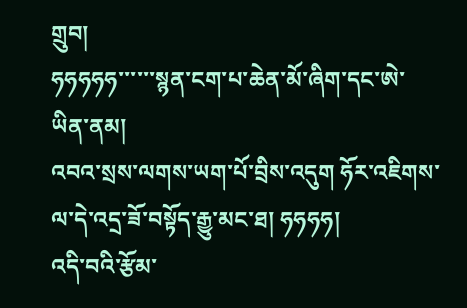གྲུབ།
ཧཧཧཧཧ་་་་་་སྙན་ངག་པ་ཆེན་མོ་ཞིག་དང་ཨེ་ཡིན་ནམ།
འབའ་སྲས་ལགས་ཡག་པོ་བྲིས་འདུག ཧོར་འཇིགས་ལ་དེ་འདྲ་ཟོ་བསྟོད་རྒྱུ་མང་ཐ། ཧཧཧཧ།
འདི་བའི་རྩོམ་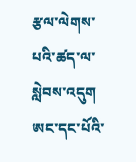རྩལ་ལེགས་པའི་ཚད་ལ་སླེབས་འདུག ཨང་དང་པོའི་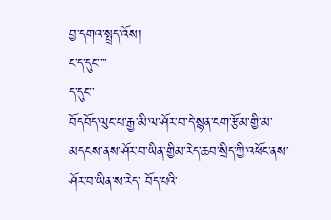བྱ་དགའ་སྤྲད་འོས།
ང་ད་དུང་་་་
ད་དུང་་
བོདབོད་ལུང་པ་རྒྱ་མི་ལ་ཤོར་བ་དེ་སྙན་ངག་རྩོམ་གྱི་མ་མདངས་ནས་ཤོར་བ་ཡིན་གྱིམ་རེད་ཆབ་སྲིད་ཀྱི་འཕོང་ནས་ཤོར་བ་ཡིན་ས་རེད་ བོད་པའི་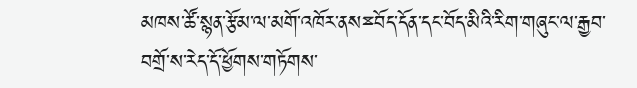མཁས་ཚོ་སྙན་རྩོམ་ལ་མགོ་འཁོར་ནསྈབོད་དོན་དང་བོད་མིའི་རིག་གཞུང་ལ་རྒྱབ་བགྲོ་ས་རེད་དོ་ཕྱོགས་གཏོགས་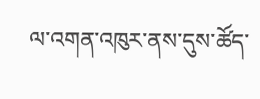ལ་འགན་འཁུར་ནས་དུས་ཚོད་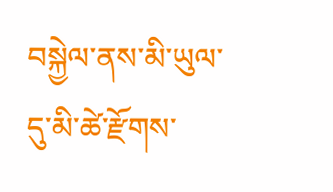བསྐྱེལ་ནས་མི་ཡུལ་དུ་མི་ཚེ་རྫོགས་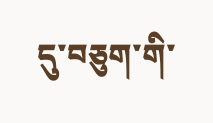དུ་བཅུག་གི་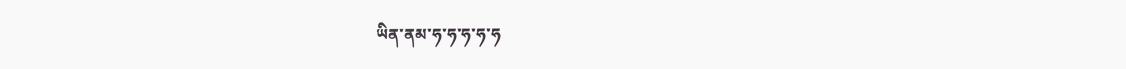ཡིན་ནམ་ཧ་ཧ་ཧ་ཧ་ཧ